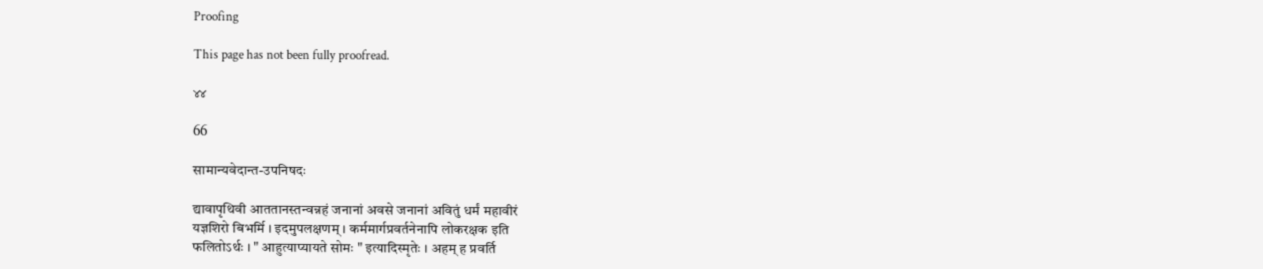Proofing

This page has not been fully proofread.

४४

66

सामान्यवेदान्त-उपनिषदः

द्यावापृथिवी आततानस्तन्वन्नहं जनानां अवसे जनानां अवितुं धर्मं महावीरं
यज्ञशिरो बिभर्मि । इदमुपलक्षणम् । कर्ममार्गप्रवर्तनेनापि लोकरक्षक इति
फलितोऽर्थः । " आहुत्याप्यायते सोमः " इत्यादिस्मृतेः । अहम् ह प्रवर्ति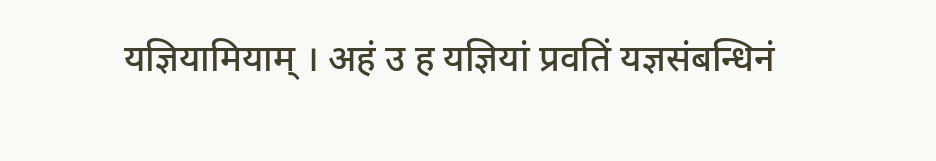यज्ञियामियाम् । अहं उ ह यज्ञियां प्रवतिं यज्ञसंबन्धिनं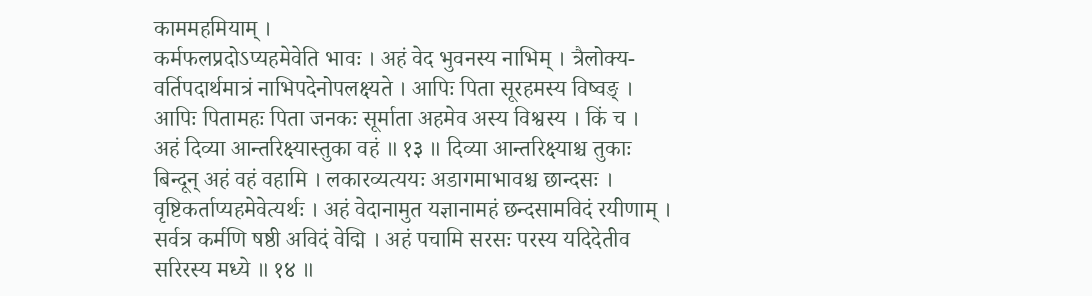काममहमियाम् ।
कर्मफलप्रदोऽप्यहमेवेति भावः । अहं वेद भुवनस्य नाभिम् । त्रैलोक्य-
वर्तिपदार्थमात्रं नाभिपदेनोपलक्ष्यते । आपिः पिता सूरहमस्य विष्वङ् ।
आपिः पितामहः पिता जनकः सूर्माता अहमेव अस्य विश्वस्य । किं च ।
अहं दिव्या आन्तरिक्ष्यास्तुका वहं ॥ १३ ॥ दिव्या आन्तरिक्ष्याश्च तुकाः
बिन्दून् अहं वहं वहामि । लकारव्यत्ययः अडागमाभावश्च छान्दसः ।
वृष्टिकर्ताप्यहमेवेत्यर्थः । अहं वेदानामुत यज्ञानामहं छन्दसामविदं रयीणाम् ।
सर्वत्र कर्मणि षष्ठी अविदं वेद्मि । अहं पचामि सरसः परस्य यदिदेतीव
सरिरस्य मध्ये ॥ १४ ॥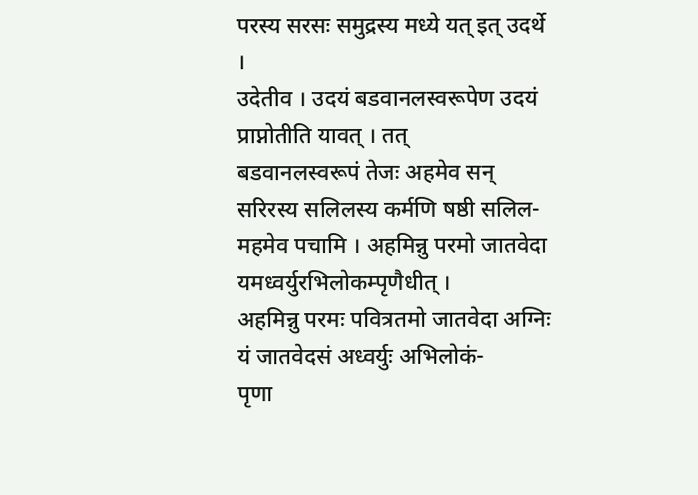परस्य सरसः समुद्रस्य मध्ये यत् इत् उदर्थे ।
उदेतीव । उदयं बडवानलस्वरूपेण उदयं प्राप्नोतीति यावत् । तत्
बडवानलस्वरूपं तेजः अहमेव सन् सरिरस्य सलिलस्य कर्मणि षष्ठी सलिल-
महमेव पचामि । अहमिन्नु परमो जातवेदा यमध्वर्युरभिलोकम्पृणैधीत् ।
अहमिन्नु परमः पवित्रतमो जातवेदा अग्निः यं जातवेदसं अध्वर्युः अभिलोकं-
पृणा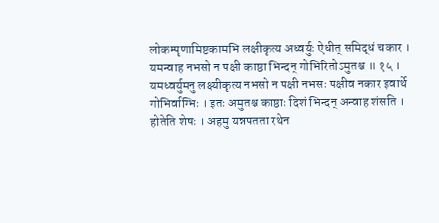लोकम्पृणामिष्टकामभि लक्षीकृत्य अध्वर्युः ऐधीत् समिद्धं चकार ।
यमन्वाह नभसो न पक्षी काष्ठा भिन्दन् गोभिरितोऽमुतश्च ॥ १५ ।
यमध्वर्युमनु लक्ष्यीकृत्य नभसो न पक्षी नभसः पक्षीव नकार इवार्थे
गोभिर्वाग्भिः । इतः अमुतश्च काष्ठाः दिशं भिन्दन् अन्वाह शंसति ।
होतेति शेषः । अहमु यन्नपतता रथेन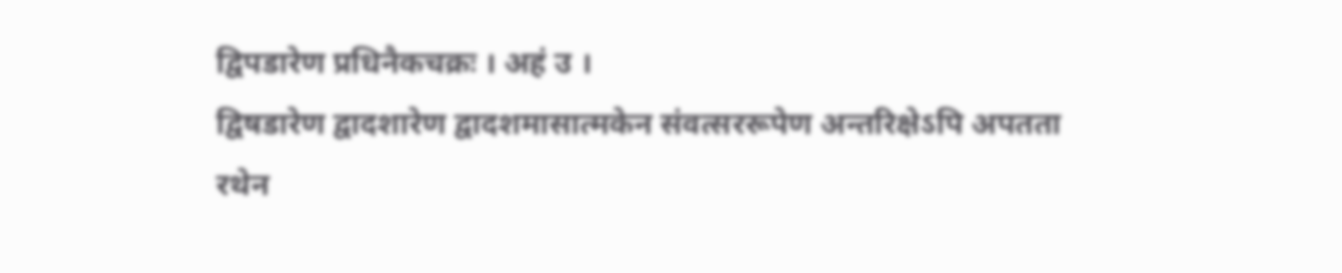द्विपडारेण प्रधिनैकचक्रः । अहं उ ।
द्विषडारेण द्वादशारेण द्वादशमासात्मकेन संवत्सररूपेण अन्तरिक्षेऽपि अपतता
रथेन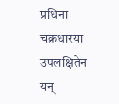प्रधिना चक्रधारया उपलक्षितेन यन्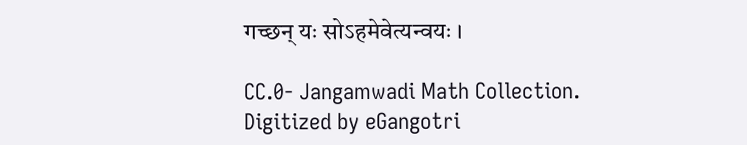गच्छन् यः सोऽहमेवेत्यन्वयः ।

CC.0- Jangamwadi Math Collection. Digitized by eGangotri